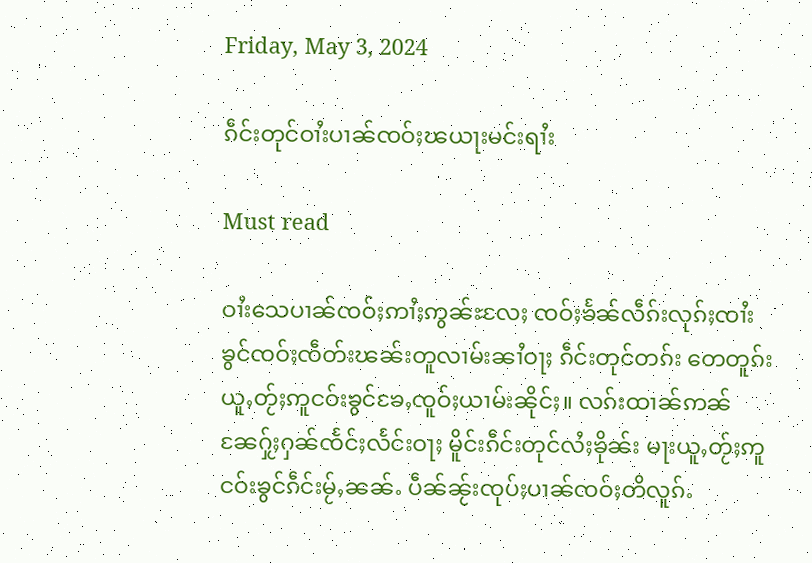Friday, May 3, 2024

ၵဵင်းတုင်ဝၢႆးပၢၼ်ၸဝ်ႈၽယႃးမင်းရၢႆး

Must read

ဝၢႆးသေပၢၼ်ၸဝ်ႈဢၢႆႈဢွၼ်ႊလႄႈ ၸဝ်ႈၶႅၼ်လဵၵ်းလုၵ်ႈၸၢႆးၶွင်ၸဝ်ႈၸဵတ်းၽၼ်းတူလၢမ်းၼၢႆဝႃႈ ၵဵင်းတုင်တၵ်း တေတူၵ်းယူႇတႂ်ႈဢူငဝ်းၶွင်ၶႄႇၸူဝ်ႈယၢမ်းၼိုင်ႈ။ လၵ်းထၢၼ်ဢၼ်ၼႄႁႂ်ႈႁၼ်ၸႅင်ႈလႅင်းဝႃႈ မိူင်းၵဵင်းတုင်လႆႈၶိုၼ်း မႃးယူႇတႂ်ႈဢူငဝ်းၶွင်ၵဵင်းမႂ်ႇၼၼ်ႉ ပဵၼ်ၼႂ်းၸုပ်ႈပၢၼ်ၸဝ်ႈတိလူၵ်ႉ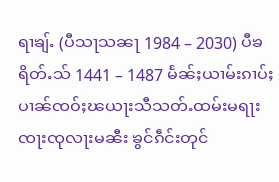ရၢၶျ်ႉ (ပီသႃသၼႃ 1984 – 2030) ပီၶရိတ်ႉသ် 1441 – 1487 မႅၼ်ႈယၢမ်းၵၢပ်ႈပၢၼ်ၸဝ်ႈၽယႃးသီသတ်ႉထမ်းမရႃးၸႃးၸုလႃးမၼီး ၶွင်ၵဵင်းတုင်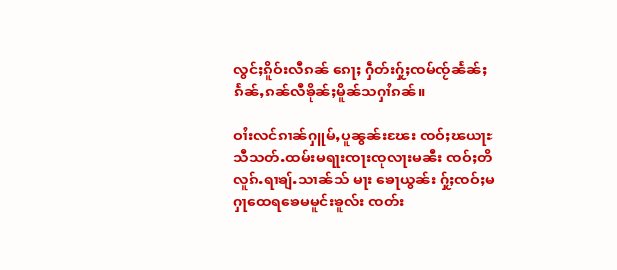လွင်ႈၵိူဝ်းလီၵၼ် ၵေႃႈ ႁဵတ်းႁႂ်ႈၸမ်ၸႂ်ၼႅၼ်ႈၵႅၼ်ႇၵၼ်လီၶိုၼ်ႈမိူၼ်သႁၢႆၵၼ်။

ဝၢႆးလင်ၵၢၼ်ႁူမ်ႇပူၼွၼ်းၽႄး ၸဝ်ႈၽယႃႊသီသတ်ႉထမ်းမရႃးၸႃးၸုလႃးမၼီး ၸဝ်ႈတိလူၵ်ႉရၢၶျ်ႉသၢၼ်သ် မႃး ၶေႃယွၼ်း ႁႂ်ႈၸဝ်ႈမႁႃထေရၶေမမူင်းၶူလ်း ၸတ်း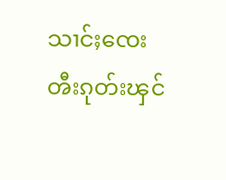သၢင်ႈၸေးၻီးၵုတ်းၾင်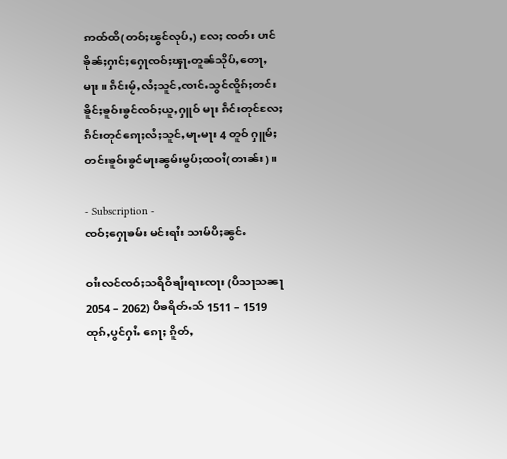ဢထ်ထိ(တဝ်ႈၽွင်လုပ်ႇ) လႄႈ ၸတ်း ပၢင်ၶိုၼ်ႈႁၢင်ႈႁေႃၸဝ်ႈၾႃႉတူၼ်သိုပ်ႇတေႃႇမႃး။ ၵဵင်းမႂ်ႇလႆႈသူင်ႇၸၢင်ႉသွင်ၸိူၵ်ႈတင်းၶိူင်ႈၶူဝ်းၶွင်ၸဝ်ႈယူႇႁူဝ် မႃး ၵဵင်းတုင်လႄႈၵဵင်းတုင်ၵေႃႈလႆႈသူင်ႇမႃႉမႃး 4 တူဝ် ႁူမ်ႈတင်းၶူဝ်းၶွင်မႃးၼွမ်းမွပ်ႈထဝၢႆ(တၢၼ်း)။

- Subscription -
ၸဝ်ႈႁေႃၶမ်း မင်းရၢႆး သၢမ်ပီႈၼွင်ႉ

ဝၢႆးလင်ၸဝ်ႈသရီဝိၶျႆးရၢႊၸႃး (ပီသႃသၼႃ  2054 – 2062) ပီၶရိတ်ႉသ် 1511 – 1519 ထုၵ်ႇပွင်ႁၢႆႉ ၵေႃႈ ၵိူတ်ႇ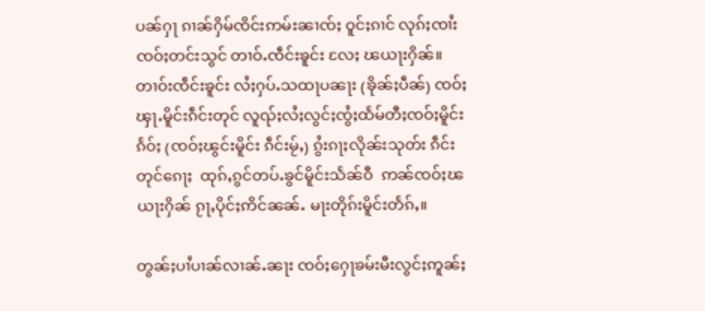ပၼ်ႁႃ ၵၢၼ်ႁိမ်ၸိင်းဢမ်းၼၢၸ်ႈ ဝူင်ႈၵၢင် လုၵ်ႈၸၢႆးၸဝ်ႈတင်းသွင် တၢဝ်ႉၸဵင်းၶူင်း လႄႈ ၽယႃးႁိၼ်။ တၢဝ်းၸဵင်းၶူင်း လႆႈႁပ်ႉသထႃပၼႃး (ၶိုၼ်ႈပဵၼ်) ၸဝ်ႈၾႃႉမိူင်းၵဵင်းတုင် လူၺ်ႈလႆႈလွင်ႈၸွႆႈထႅမ်တီႈၸဝ်ႈမိူင်းၵႅဝ်ႈ (ၸဝ်ႈၽွင်းမိူင်း ၵဵင်းမႂ်ႇ) ၵွႆးၵႃႈလိုၼ်းသုတ်း ၵဵင်းတုင်ၵေႃႈ  ထုၵ်ႇၵွင်တပ်ႉၶွင်မိူင်းသႅၼ်ဝီ  ဢၼ်ၸဝ်ႈၽယႃးႁိၼ် ၵႂႃႇပိုင်ႈဢိင်ၼၼ်ႉ မႃးတိုၵ်းမိူင်းတႅၵ်ႇ။

တွၼ်ႈပၢႆပၢၼ်လၢၼ်ႉၼႃး ၸဝ်ႈႁေႃၶမ်းမီးလွင်ႈဢူၼ်ႈ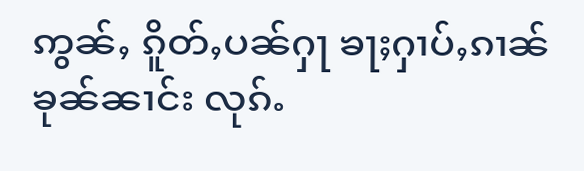ဢွၼ်ႇ ၵိူတ်ႇပၼ်ႁႃ ၶႃႈႁၢပ်ႇၵၢၼ်ၶုၼ်ၼၢင်း လုၵ်ႉ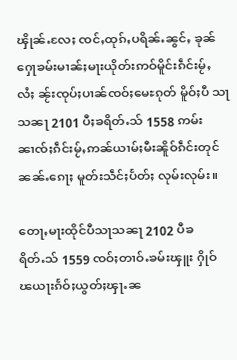ၾိုၼ်ႉလႄႈ ၸင်ႇထုၵ်ႇပရိၼ်ႉၼွင်ႇ ၶုၼ်ႁေႃၶမ်းမၢၼ်ႈမႃးယိုတ်းဢဝ်မိူင်းၵဵင်းမႂ်ႇလႆႈ ၼႂ်းၸုပ်ႈပၢၼ်ၸဝ်ႈမေႊၵုတ် မိူဝ်ႈပီ သႃသၼႃ 2101 ပီႈၶရိတ်ႉသ် 1558 ဢမ်းၼၢၸ်ႈၵဵင်းမႂ်ႇဢၼ်ယၢမ်ႈမီးၼိူဝ်ၵဵင်းတုင်ၼၼ်ႉၵေႃႈ မူတ်းသဵင်ႈပႅတ်ႈ လုမ်းလုမ်း။

တေႃႇမႃးထိုင်ပီသႃသၼႃ 2102 ပီၶရိတ်ႉသ် 1559 ၸဝ်ႈတၢဝ်ႉၶမ်းၾူး ႁိုဝ် ၽယႃးၵႅဝ်ႈယွတ်ႈၾႃႉၼ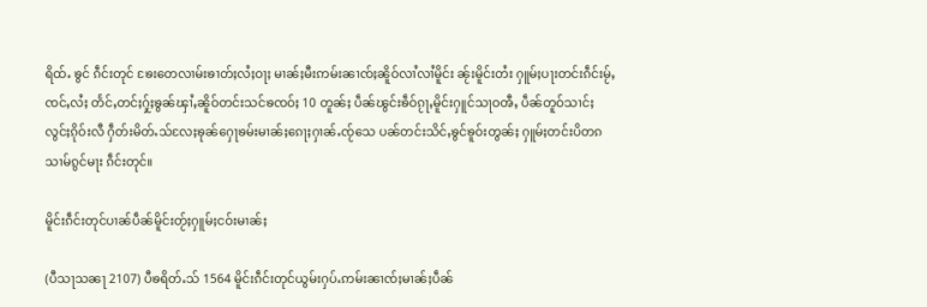ရိထ်ႉ ၶွင် ၵဵင်းတုင် ၶႄးတေလၢမ်းၶၢတ်ႈလႆႈဝႃႈ မၢၼ်ႈမီးဢမ်းၼၢၸ်ႈၼိူဝ်လၢႆလၢႆမိူင်း ၼႂ်းမိူင်းတႆး ႁူမ်ႈပႃးတင်းၵဵင်းမႂ်ႇ ၸင်ႇလႆႈ တႅင်ႇတင်ႈႁႂ်ႈၶွၼ်ၾၢႆႇၼိူဝ်တင်းသင်ၶၸဝ်ႈ 10 တူၼ်ႈ ပဵၼ်ၽွင်းၶဵဝ်ၵႂႃႇမိူင်းႁူင်သႃဝၻီႇ ပဵၼ်တူဝ်သၢင်ႈလွင်ႈၵိုဝ်းလီ ႁဵတ်းမိတ်ႉသ်လႄႈၶုၼ်ႁေႃၶမ်းမၢၼ်ႈၵေႃႈႁၢၼ်ႉၸႂ်သေ ပၼ်တင်းသိင်ႇၶွင်ၶူဝ်းတွၼ်ႈ ႁူမ်ႈတင်းပိတၵသၢမ်ၵွင်မႃး ၵဵင်းတုင်။

မိူင်းၵဵင်းတုင်ပၢၼ်ပဵၼ်မိူင်းတႂ်ႈႁူမ်ႈငဝ်းမၢၼ်ႈ

(ပီသႃသၼႃ 2107) ပီၶရိတ်ႉသ် 1564 မိူင်းၵဵင်းတုင်ယွမ်းႁပ်ႉဢမ်းၼၢၸ်ႈမၢၼ်ႈပဵၼ်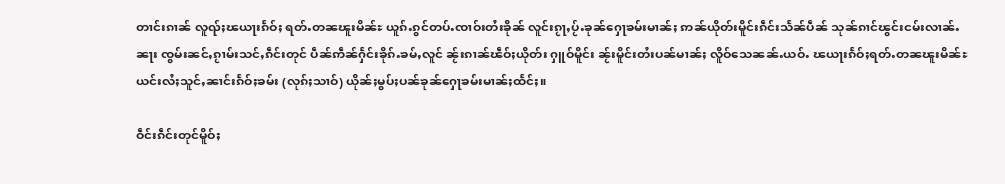တၢင်းၵၢၼ် လူၺ်ႈၽယႃးၵႅဝ်ႈ ရတ်ႉတၼၽူးမိၼ်ႊ ယူၵ်ႉၵွင်တပ်ႉၸၢဝ်းတႆးၶိုၼ် လူင်းၵႂႃႇပႂ်ႉၶုၼ်ႁေႃၶမ်းမၢၼ်ႈ ဢၼ်ယိုတ်းမိူင်းၵဵင်းသႅၼ်ပဵၼ် သုၼ်ၵၢင်ၽွင်းငမ်းလၢၼ်ႉၼႃး ၸွမ်းၼင်ႇၵႂၢမ်းသင်ႇၵဵင်းတုင် ပဵၼ်ဢဵၼ်ႁႅင်းၶိုၵ်ႉၶမ်ႇလူင် ၼႂ်းၵၢၼ်ၽဵဝ်ႈယိုတ်း ႁူဝ်မိူင်း ၼႂ်းမိူင်းတႆးပၼ်မၢၼ်ႈ လိူဝ်သေၼၼ်ႉယဝ်ႉ ၽယႃးၵႅဝ်ႈရတ်ႉတၼၽူးမိၼ်ႊ ယင်းလႆႈသူင်ႇၼၢင်းၵႅဝ်ႈၶမ်း (လုၵ်ႈသၢဝ်) ယိုၼ်ႈမွပ်ႈပၼ်ၶုၼ်ႁေႃၶမ်းမၢၼ်ႈထႅင်ႈ။

ဝဵင်းၵဵင်းတုင်မိူဝ်ႈ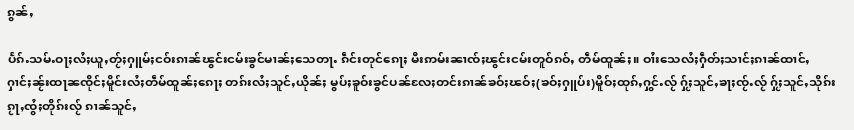ၵွၼ်ႇ

ပႅၵ်ႉသမ်ႉဝႃႈလႆႈယူႇတႂ်ႈႁူမ်ႈငဝ်းၵၢၼ်ၽွင်းငမ်းၶွင်မၢၼ်ႈသေတႃႉ ၵဵင်းတုင်ၵေႃႈ မီးဢမ်းၼၢၸ်ႈၽွင်းငမ်းတူဝ်ၵဝ်ႇ တဵမ်ထူၼ်ႈ။ ဝၢႆးသေလႆႈႁဵတ်ႈသၢင်ႈၵၢၼ်ထၢင်ႇႁၢင်ႈၼႂ်းထႃၼၸိုင်ႈမိူင်းလႆႈတဵမ်ထူၼ်ႈၵေႃႈ တၵ်းလႆႈသူင်ႇယိုၼ်ႈ မွပ်ႈၶူဝ်းၶွင်ပၼ်လႄႈတင်းၵၢၼ်ၶဝ်ႈၽဝ်ႈ(ၶဝ်ႈႁူပ်း)မိူဝ်ႈထုၵ်ႇႁွင်ႉလႂ် ႁႂ်ႈသူင်ႇၶႃႈၸႂ်ႉလႂ် ႁႂ်ႈသူင်ႇသိုၵ်းၵႂႃႇၸွႆႈတိုၵ်းလႂ် ၵၢၼ်သူင်ႇ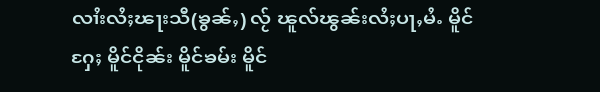လၢႆးလႆႈၽႃးသီ(ၶွၼ်ႇ) လႂ် ၽူလ်ၽွၼ်းလႆႈပႃႇမႆႉ မိူင်ႁႄႈ မိူင်ငိုၼ်း မိူင်ၶမ်း မိူင်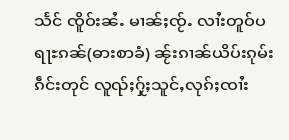သႅင် ၸိူဝ်းၼႆႉ မၢၼ်ႈၸႂ်ႉ လၢႆးတူဝ်ပရႃႊၵၼ်(ဓားစာခံ) ၼႂ်းၵၢၼ်ယိပ်းၵုမ်းၵဵင်းတုင် လူၺ်ႈႁႂ်ႈသူင်ႇလုၵ်ႈၸၢႆး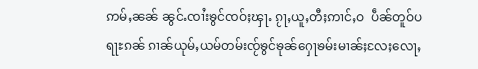ဢမ်ႇၼၼ် ၼွင်ႉၸၢႆးၶွင်ၸဝ်ႈၾႃႉ ၵႂႃႇယူႇတီႈဢၢင်ႇဝ  ပဵၼ်တူဝ်ပရႃႊၵၼ် ၵၢၼ်ယုမ်ႇယမ်တမ်းၸႂ်ၶွင်ၶုၼ်ႁေႃၶမ်းမၢၼ်ႈလႄႈလေႃႇ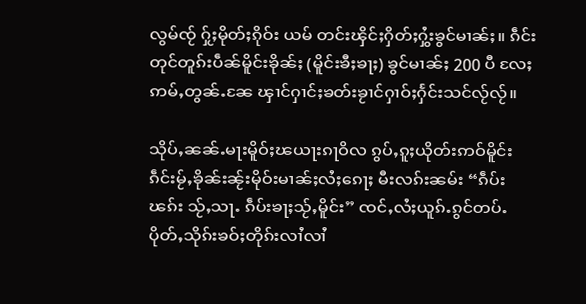လွမ်ၸႂ် ႁႂ်ႈမိုတ်ႈၵိုဝ်း ယမ် တင်းၾိင်ႈႁိတ်ႈႁွႆးၶွင်မၢၼ်ႈ။ ၵဵင်းတုင်တူၵ်းပဵၼ်မိူင်းၶိုၼ်ႈ (မိူင်းၶီႈၶႃႈ) ၶွင်မၢၼ်ႈ 200 ပီ လႄႈဢမ်ႇတွၼ်ႉၼႄ ၾၢင်ႁၢင်ႈၶတ်းၶႂၢင်ႁၢဝ်ႈႁႅင်းသင်လႂ်လႂ်။

သိုပ်ႇၼၼ်ႉမႃးမိူဝ်ႈၽယႃးၵႃဝိလ ၵွပ်ႇၵူႈယိုတ်းဢဝ်မိူင်းၵဵင်းမႂ်ႇၶိုၼ်းၼႂ်းမိုဝ်းမၢၼ်ႈလႆႈၵေႃႈ မီးလၵ်းၼမ်း “ၵဵပ်းၽၵ်း သႂ်ႇသႃႉ ၵဵပ်းၶႃႈသႂ်ႇမိူင်း” ၸင်ႇလႆႈယူၵ်ႉၵွင်တပ်ႉပိုတ်ႇသိုၵ်းၶဝ်ႈတိုၵ်းလၢႆလၢႆ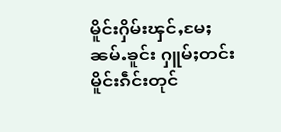မိူင်းႁိမ်းၾင်ႇမႄႈၼမ်ႉၶူင်း ႁူမ်ႈတင်း မိူင်းၵဵင်းတုင်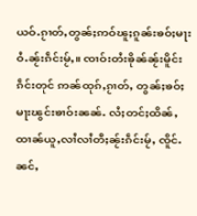ယဝ်ႉၵႂၢတ်ႇတွၼ်ႈဢဝ်ၽူႈၵူၼ်းၶဝ်ႈမႃးဝႆႉၼႂ်းၵဵင်းမႂ်ႇ။ ၸၢဝ်းတႆးၶိုၼ်ၼႂ်းမိူင်းၵဵင်းတုင် ဢၼ်ထုၵ်ႇၵႂၢတ်ႇ တွၼ်ႈၶဝ်ႈမႃးၽွင်းၶၢဝ်းၼၼ်ႉ လႆႈတင်ႈထိၼ်ႇထၢၼ်ယူႇလၢႆလၢႆတီႈၼႂ်းၵဵင်းမႂ်ႇ ၸိူင်ႉၼင်ႇ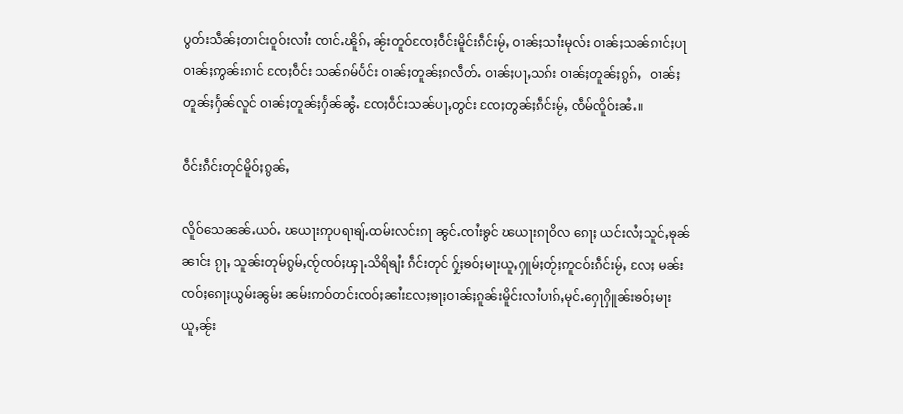ပွတ်းသဵၼ်ႈတၢင်းဝူဝ်းလၢႆး ၸၢင်ႉၽိူၵ်ႇ ၼႂ်းတူဝ်ၸႄႈဝဵင်းမိူင်းၵဵင်းမႂ်ႇ ဝၢၼ်ႈသၢႆးမုလ်း ဝၢၼ်ႈသၼ်ၵၢင်ႈပႃ ဝၢၼ်ႈဢွၼ်းၵၢင် ၸႄႈဝဵင်း သၼ်ၵမ်ပႅင်း ဝၢၼ်ႈတူၼ်ႈၵလဵတ်ႉ ဝၢၼ်ႈပႃႇသၵ်း ဝၢၼ်ႈတူၼ်ႈၵွၵ်ႇ   ဝၢၼ်ႈတူၼ်ႈႁႅၼ်လူင် ဝၢၼ်ႈတူၼ်ႈႁႅၼ်ၼွႆႉ ၸႄႈဝဵင်းသၼ်ပႃႇတွင်း ၸႄႈတွၼ်ႈၵဵင်းမႂ်ႇ ၸဵမ်ၸိူဝ်းၼႆႉ။

ဝဵင်းၵဵင်းတုင်မိူဝ်ႈၵွၼ်ႇ

လိူဝ်သေၼၼ်ႉယဝ်ႉ ၽယႃးဢုပရၢၶျ်ႉထမ်းလင်းၵႃ ၼွင်ႉၸၢႆးၶွင် ၽယႃးၵႃဝိလ ၵေႃႈ ယင်းလႆႈသူင်ႇၶုၼ်ၼၢင်း ၵႂႃႇ သူၼ်းတုမ်ၵွမ်ႇၸႂ်ၸဝ်ႈၾႃႉသိရိၶျႆး ၵဵင်းတုင် ႁႂ်ႈၶဝ်ႈမႃးယူႇႁူမ်ႈတႂ်ႈဢူငဝ်းၵဵင်းမႂ်ႇ လႄႈ မၼ်းၸဝ်ႈၵေႃႈယွမ်းၼွမ်း ၼမ်းဢဝ်တင်းၸဝ်ႈၼၢႆးလႄႈၶႃႈဝၢၼ်ႈၵူၼ်းမိူင်းလၢႆပၢၵ်ႇမုင်ႉႁေႃႁိူၼ်းၶဝ်ႈမႃးယူႇၼႂ်း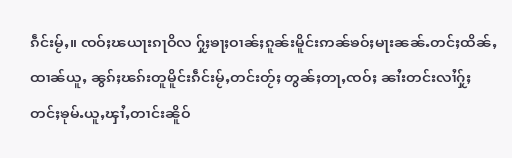ၵဵင်းမႂ်ႇ။ ၸဝ်ႈၽယႃးၵႃဝိလ ႁႂ်ႈၶႃႈဝၢၼ်ႈၵူၼ်းမိူင်းဢၼ်ၶဝ်ႈမႃးၼၼ်ႉတင်ႈထိၼ်ႇထၢၼ်ယူႇ ၼွၵ်ႈၽၵ်းတူမိူင်းၵဵင်းမႂ်ႇတင်းတႂ်ႈ တွၼ်ႈတႃႇၸဝ်ႈ ၼၢႆးတင်းလၢႆႁႂ်ႈတင်ႈၶုမ်ႉယူႇၾၢႆႇတၢင်းၼိူဝ်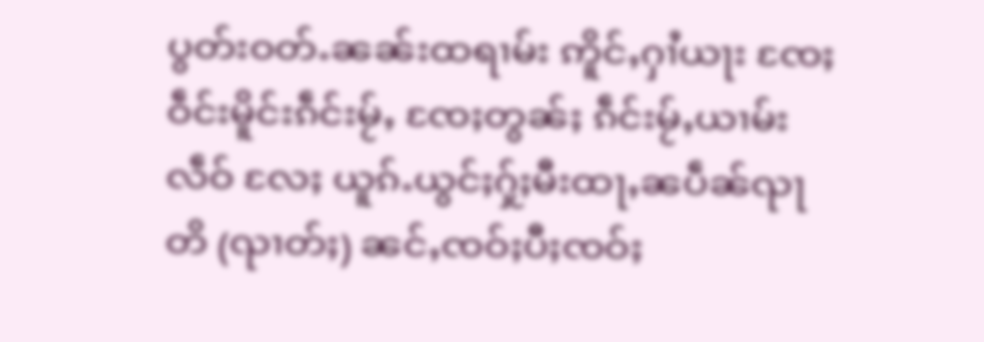ပွတ်းဝတ်ႉၼၼ်းထရၢမ်း ဢိူင်ႇႁၢႆယႃး ၸႄႈဝဵင်းမိူင်းၵဵင်းမႂ်ႇ ၸႄႈတွၼ်ႈ ၵဵင်းမႂ်ႇယၢမ်းလဵဝ် လႄႈ ယူၵ်ႉယွင်ႈႁႂ်ႈမီးထႃႇၼပဵၼ်ၺႃတိ (ၺၢတ်ႈ) ၼင်ႇၸဝ်ႈပီႈၸဝ်ႈ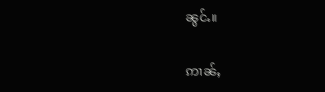ၼွင်ႉ။

ဢၢၼ်ႇ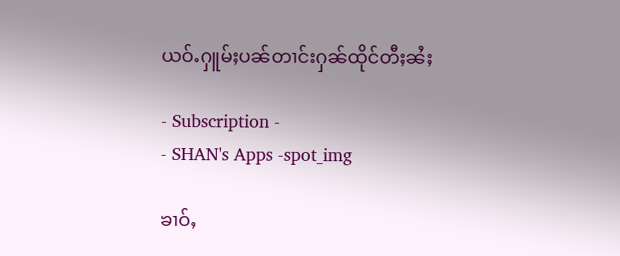ယဝ်ႉႁူမ်ႈပၼ်တၢင်းႁၼ်ထိုင်တီႈၼႆႈ

- Subscription -
- SHAN's Apps -spot_img

ၶၢဝ်ႇ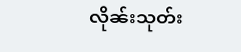လိုၼ်းသုတ်း